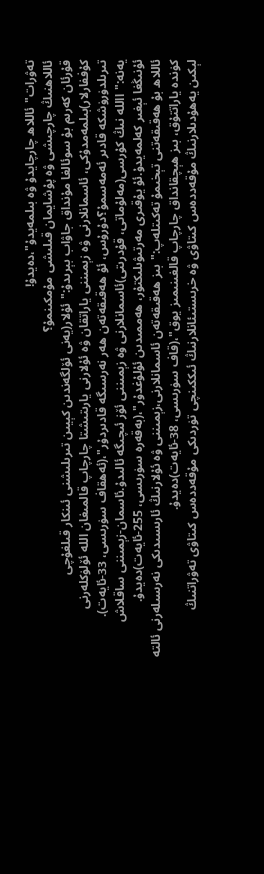تەۋرات"ئاللاھ چارچايدۇ ۋە بىلمەيدۇ"،دەيدۇ!
ئاللاھنىڭ چارچىشى ۋە پۇشايمان قىلىشى مۇمكىنمۇ؟
قۇرئان كەرىم بۇ سوئالغا مۇنداق جاۋاب بېرىدۇ:"ئۇلار(يەنى ئۆلگەندىن كېيىن تىرىلىشنى ئىنكار قىلغۇچى كۇففارلار)بىلمەمدۇكى، ئاسمانلارنى ۋە زېمىننى ياراتقان ۋە ئۇلارنى يارىتىشتا چارچاپ قالمىغان اللە ئۆلۈكلەرنى تىرىلدۈرۈشكە قادىر ئەمەسمۇ؟دۇرۇس، ئۇ ھەقىقەتەن ھەر نەرسىگە قادىردۇر"،(ئەھقاف سۈرىسى، 33-ئايەت).
يەنە:"االله نىڭ كۇرسى(مەلۇماتى، قۇدرىتى)ئاسمانلارنى ۋە زېمىننى ئۆز ئىچىگە ئالىدۇ.ئاسمان-زېمىننى ساقلاش ئۇنىڭغا ئېغىر كەلمەيدۇ.ئۇ يۇقىرى مەرتىۋىلىكتۇر، ھەممىدىن ئۇلۇغدۇر"،(بەقەرە سۈرىسى، 255-ئايەت)دەيدۇ.
ئاللاھ بۇ ھەقىقەتنى تېخىمۇ تەكىتلەپ:"بىز ھەقىقەتەن ئاسمانلارنى،زېمىننى ۋە ئۇلارنىڭ ئارىسىدىكى نەرسىلەرنى ئالتە كۈندە ياراتتۇق، بىز ھېچقانداق چارچاپ قالغىنىمىز يوق"،(قاف سۈرىسى، 38-ئايەت)دەيدۇ.
لېكىن يەھۇدىلارنىڭ مۇقەددەس كىتاۋى ۋە خرىستىئانلارنىڭ ئىككىنچى تۈردىكى مۇقەددەس كىتاۋى تەۋراتنىڭ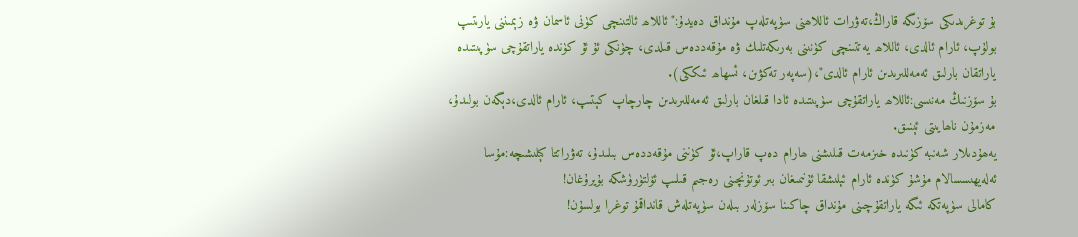بۇ توغرىدىكى سۆزىگە قاراڭ،تەۋرات ئاللاھنى سۈپەتلەپ مۇنداق دەيدۇ:"ئاللاھ ئالتىنچى كۈنى ئاسمان ۋە زېمىننى يارىتىپ بولۇپ، ئارام ئالدى، ئاللاھ يەتتىنچى كۈنىنى بەرىكەتلىك ۋە مۇقەددەس قىلدى، چۈنكى ئۇ ئۇ كۈندە ياراتقۇچى سۈپىتىدە ياراتقان بارلىق ئەمەللىرىدىن ئارام ئالدى"،(سەپەر تەكۋىن، ئسھاھ ئىككى).
بۇ سۆزنىڭ مەنىسى:ئاللاھ ياراتقۇچى سۈپىتىدە ئادا قىلغان بارلىق ئەمەللىرىدىن چارچاپ كېتىپ، ئارام ئالدى،دېگەن بولىدۇ، مەزمۇن ناھايىتى ئېنىق.
يەھۇدىلار شەنبە كۈنىدە خىزمەت قىلىشنى ھارام دەپ قاراپ،ئۇ كۈننى مۇقەددەس بىلىدۇ، تەۋراتتا كېلىشىچە:مۇسا ئەلەيھىسسالام مۇشۇ كۈندە ئارام ئېلىشقا ئۇنىمىغان بىر ئوتۇنچىنى رەجىم قىلىپ ئۆلتۈرۈشكە بۇيرۇغان!
كامالى سۈپەتكە ئىگە ياراتقۇچىنى مۇنداق چاكىنا سۆزلەر بىلەن سۈپەتلەش قانداقمۇ توغرا بولسۇن!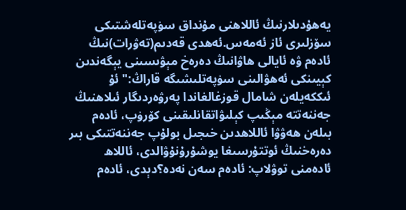يەھۇدىلارنىڭ ئاللاھنى مۇنداق سۈپەتلەشتىكى سۆزلىرى ئاز ئەمەس.ئەھدى قەدىم(تەۋرات)نىڭ ئادەم ۋە ئايالى ھاۋانىڭ دەرەخ مېۋىسىنى يېگەندىن كېيىنكى ئەھۋالىنى سۈپەتلىشىگە قاراڭ:"ئۇ ئىككەيلەن شامال قوزغالغاندا پەرۋەردىگار ئىلاھنىڭ جەننەتتە مېڭىپ كېلىۋاتقانلىقىنى كۆرۈپ، ئادەم بىلەن ھەۋۋا ئاللاھدىن خىجىل بولۇپ جەننەتتىكى بىر دەرەخنىڭ ئوتتۇرسىغا يوشۇرۇنۇۋالدى، ئاللاھ ئادەمنى توۋلاپ: ئادەم سەن نەدە؟دېدى، ئادەم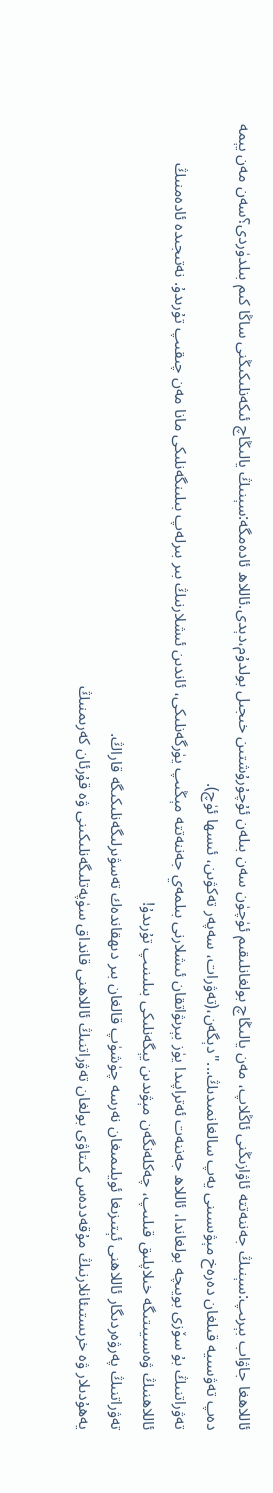ئاللاھغا جاۋاب بېرىپ:سېنىڭ جەننەتتە ئاۋازىڭنى ئاڭلاپ، مەن يالىڭاچ بولغانلىقىم ئۈچۈن سەن بىلەن ئۇچۇرۇشتىن خىجىل بولدۇم،دېدى.ئاللاھ ئادەمگە:سېنىڭ يالىڭاچ ئىكەنلىكىڭنى ساڭا كىم بىلدۈردى؟سەن مەن يېمە دەپ تەۋسىيە قىلغان دەرەخ مېۋىسىنى يەپ سالغانمىدىڭ..."دېگەن،(تەۋرات، سەپەر تەكۋىن، ئىسھا ئۈچ).
تەۋراتنىڭ بۇ سۆزى بويىچە بولغاندا، ئاللاھ جەننەت ئەتراپىدا يۈز بېرىۋاتقان ئىشلارنى بىلمەي جەننەتتە مېڭىپ يۈرگەنلىكى، ئاندىن ئىشلارنىڭ بىر بىرلەپ بىلىنگەنلىكى مانا مەن چىقىپ تۇرىدۇ. نەتىجىدە ئادەمنىڭ ئاللاھنىڭ ۋەسىيىتىگە خىلاپلىق قىلىپ، چەكلەنگەن مېۋىدىن يېگەنلىكى بىلىنىپ تۇرىدۇ!
تەۋراتنىڭ پەرۋەردىگار ئاللاھنى ئېتىزىغا ئويلىمىغان نەرسە چۈشۈپ قالغان بىر دىھقاندەك تەسۋىرلىگەنلىكىگە قاراڭ.
يەھۇدىلار ۋە خرىستىئانلارنىڭ مۇقەددەس كىتاۋى بولغان تەۋراتنىڭ ئاللاھنى قانداق سۈپەتلىگەنلىكىنى ۋە قۇرئان كەرىمنىڭ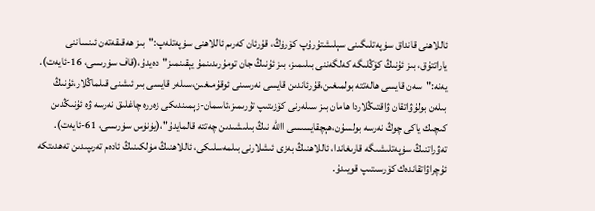ئاللاھنى قانداق سۈپەتلىگىنى سېلىشتۇرۇپ كۆرۈڭ، قۇرئان كەرىم ئاللاھنى سۈپەتلەپ:"بىز ھەقىقەتەن ئىنساننى ياراتتۇق، بىز ئۇنىڭ كۆڭلىگە كەلگەننى بىلىمىز، بىز ئۇنىڭ جان تومۇرىدىنمۇ يېقىنمىز"دەيدۇ،(قاف سۈرىسى، 16-ئايەت).
يەنە:"سەن قايسى ھالەتتە بولمىغىن،قۇرئاندىن قايسى نەرسىنى ئوقۇمىغىن،سىلەر قايسى بىر ئىشنى قىلماڭلار،ئۇنىڭ بىلەن بولۇۋاتقان ۋاقتىڭلاردا ھامان بىز سىلەرنى كۆزىتىپ تۇرىمىز،ئاسمان-زېمىندىكى زەررە چاغلىق نەرسە ۋە ئۇنىڭدىن كىچىك ياكى چوڭ نەرسە بولسۇن،ھېچقايسىسى االله نىڭ بىلىشىدىن چەتتە قالمايدۇ"،(يۈنۈس سۈرىسى، 61-ئايەت).
تەۋراتنىڭ سۈپەتلىشىگە قارىغاندا، ئاللاھنىڭ بەزى ئىشلارنى بىلمەسلىكى، ئاللاھنىڭ مۈلكىنىڭ ئادەم تەرىپىدىن تەھدىتكە ئۇچراۋاتقاندەك كۆرسىتىپ قويىدۇ.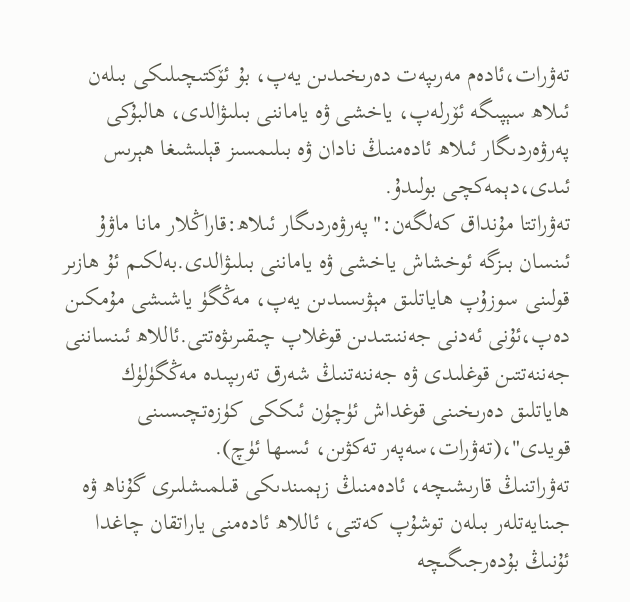تەۋرات،ئادەم مەرىپەت دەرىخىدىن يەپ، بۇ ئۆكتىچىلىكى بىلەن ئىلاھ سېپىگە ئۆرلەپ، ياخشى ۋە ياماننى بىلىۋالدى، ھالبۇكى پەرۋەردىگار ئىلاھ ئادەمنىڭ نادان ۋە بىلىمسىز قېلىشىغا ھېرىس ئىدى،دېمەكچى بولىدۇ.
تەۋراتتا مۇنداق كەلگەن:"پەرۋەردىگار ئىلاھ:قاراڭلار مانا ماۋۇ ئىنسان بىزگە ئوخشاش ياخشى ۋە ياماننى بىلىۋالدى.بەلكىم ئۇ ھازىر قولىنى سوزۇپ ھاياتلىق مېۋىسىدىن يەپ، مەڭگۈ ياشىشى مۇمكىن دەپ،ئۇنى ئەدنى جەننىتىدىن قوغلاپ چىقىرىۋەتتى.ئاللاھ ئىنساننى جەننەتتىن قوغلىدى ۋە جەننەتنىڭ شەرق تەرىپىدە مەڭگۈلۈك ھاياتلىق دەرىخىنى قوغداش ئۈچۈن ئىككى كۈزەتچىسىنى قويدى"،(تەۋرات،سەپەر تەكۋىن، ئىسھا ئۈچ).
تەۋراتنىڭ قارىشىچە، ئادەمنىڭ زېمىندىكى قىلمىشلىرى گۇناھ ۋە جىنايەتلەر بىلەن توشۇپ كەتتى، ئاللاھ ئادەمنى ياراتقان چاغدا ئۇنىڭ بۇدەرجىگىچە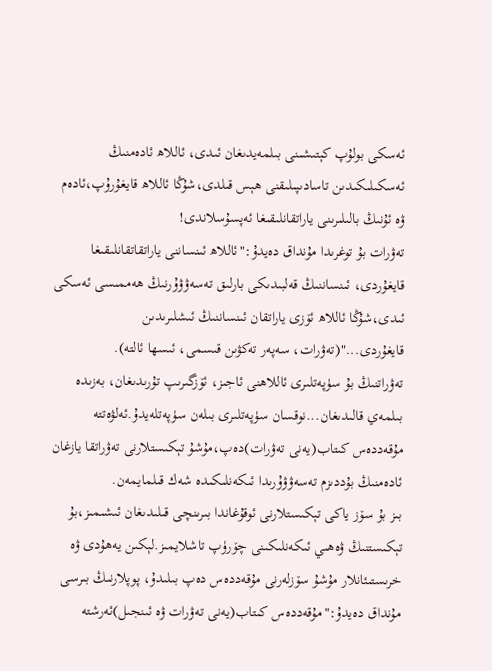ئەسكى بولۇپ كېتىشىنى بىلمەيدىغان ئىدى، ئاللاھ ئادەمنىڭ ئەسكىلىكىدىن تاسادىپىلىقنى ھېس قىلدى،شۇڭا ئاللاھ قايغۇرۇپ،ئادەم ۋە ئۇنىڭ بالىلىرىنى ياراتقانلىقىغا ئەپسۇسلاندى!
تەۋرات بۇ توغرىدا مۇنداق دەيدۇ:"ئاللاھ ئىنساننى ياراتقاتقانلىقىغا قايغۇردى، ئىنساننىڭ قەلبىدىكى بارلىق تەسەۋۋۇرنىڭ ھەممىسى ئەسكى ئىدى،شۇڭا ئاللاھ ئۆزى ياراتقان ئىنساننىڭ ئىشلىرىدىن قايغۇردى..."(تەۋرات، سەپەر تەكۋىن قىسمى، ئىسھا ئالتە).
تەۋراتنىڭ بۇ سۈپەتلىرى ئاللاھنى ئاجىز، ئۆزگىرىپ تۇرىدىغان، بەزىدە بىلمەي قالىدىغان...نوقسان سۈپەتلىرى بىلەن سۈپەتلەيدۇ.ئەلۋەتتە مۇقەددەس كىتاب(يەنى تەۋرات)دەپ،مۇشۇ تېكىستلارنى تەۋراتقا يازغان ئادەمنىڭ بۇددىزم تەسەۋۋۇرىدا ئىكەنلىكىدە شەك قىلمايمەن.
بىز بۇ سۆز ياكى تېكىستلارنى ئوقۇغاندا بىرىنچى قىلىدىغان ئىشىمىز،بۇ تېكىستنىڭ ۋەھىي ئىكەنلىكىنى چۆرۈپ تاشلايمىز.لېكىن يەھۇدى ۋە خرىستىئانلار مۇشۇ سۆزلەرنى مۇقەددەس دەپ بىلىدۇ، پوپلارنىڭ بىرسى مۇنداق دەيدۇ:"مۇقەددەس كىتاب(يەنى تەۋرات ۋە ئىنجىل)ئەرشتە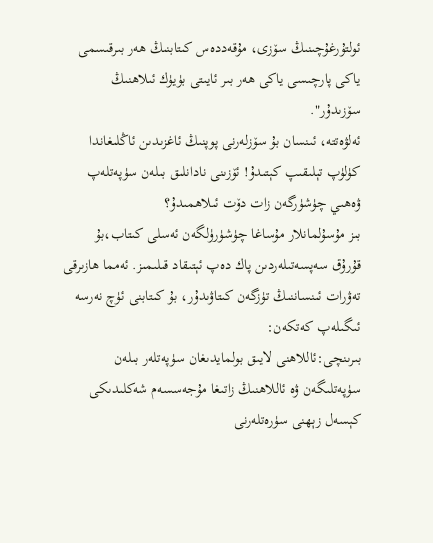ئولتۇرغۇچىنىڭ سۆزى، مۇقەددەس كىتابنىڭ ھەر بىرقىسمى ياكى پارچىسى ياكى ھەر بىر ئايىتى بۈيۈك ئىلاھنىڭ سۆزىدۇر".
ئەلۋەتتە، ئىنسان بۇ سۆزلەرنى پوپنىڭ ئاغزىدىن ئاڭلىغاندا كۈلۈپ تېلىقىپ كېتىدۇ! ئۆزىنى نادانلىق بىلەن سۈپەتلەپ ۋەھىي چۈشۈرگەن زات دۆت ئىلاھمىدۇ؟
بىز مۇسۇلمانلار مۇساغا چۈشۈرۈلگەن ئەسلى كىتاب،بۇ قۇرۇق سەپسەتىلەردىن پاك دەپ ئېتىقاد قىلىمىز. ئەمما ھازىرقى تەۋرات ئىنساننىڭ تۈزگەن كىتاۋىدۇر، بۇ كىتابنى ئۈچ نەرسە ئىگىلەپ كەتكەن:
بىرىنچى:ئاللاھنى لايىق بولمايدىغان سۈپەتلەر بىلەن سۈپەتلىگەن ۋە ئاللاھنىڭ زاتىغا مۇجەسسەم شەكلىدىكى كېسەل زېھنى سۈرەتلەرنى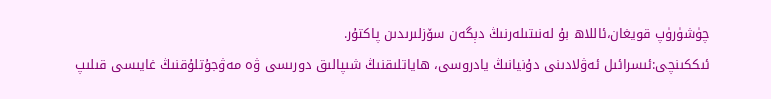چۈشۈرۈپ قويغان،ئاللاھ بۇ لەنىتىلەرنىڭ دېگەن سۆزلىرىدىن پاكتۇر.
ئىككىنچى:ئىسرائىل ئەۋلادىنى دۇنيانىڭ يادروسى، ھاياتلىقنىڭ شىپالىق دورىسى ۋە مەۋجۇتلۇقنىڭ غايىسى قىلىپ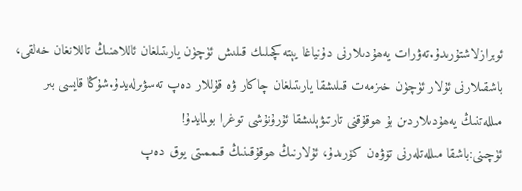ئوبرازلاشتۇرىدۇ.تەۋرات يەھۇدىلارنى دۇنياغا يېتەكچىلىك قىلىش ئۈچۈن يارىتىلغان ئاللاھنىڭ تاللانغان خەلقى، باشقىلارنى ئۇلار ئۈچۈن خىزمەت قىلىشقا يارىتىلغان چاكار ۋە قۇللار دەپ تەسۋىرلەيدۇ.شۇڭا قايسى بىر مىللەتنىڭ يەھۇدىلاردىن بۇ ھوقۇقنى تارتىۋېلىشقا ئۇرۇنۇشى توغرا بولمايدۇ!
ئۈچىنى:باشقا مىللەتلەرنى تۆۋەن كۆرىدۇ، ئۇلارنىڭ ھوقۇقىنىڭ قىممىتى يوق دەپ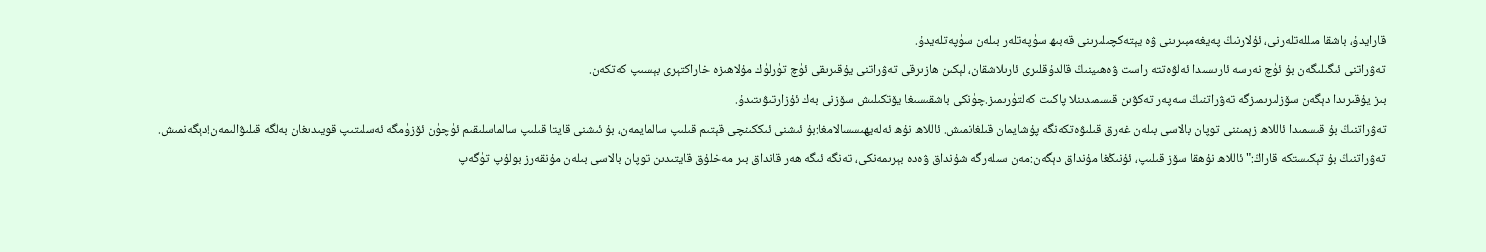قارايدۇ، باشقا مىللەتلەرنى، ئۇلارنىڭ پەيغەمبىرىنى ۋە يېتەكچىلىرىنى قەبىھ سۈپەتلەر بىلەن سۈپەتلەيدۇ.
تەۋراتنى ئىگىلىگەن بۇ ئۈچ نەرسە ئارىسىدا ئەلۋەتتە راست ۋەھىينىڭ قالدۇقلىرى ئارىلاشقان، لېكىن ھازىرقى تەۋراتنى يۇقىرىقى ئۈچ تۈرلۈك مۇلاھىزە خاراكتېرى بېسىپ كەتكەن.
بىز يۇقىرىدا دېگەن سۆزلىرىمىزگە تەۋراتنىڭ سەپەر تەكۋىن قىسمىدىنلا پاكىت كەلتۈرىمىز.چۈنكى باشقىسىغا يۆتكىلىش سۆزنى بەك ئۇزارتىۋىتىدۇ.
تەۋراتنىڭ بۇ قىسمىدا ئاللاھ زېمىننى توپان بالاسى بىلەن غەرق قىلىۋەتكەنگە پۇشايمان قىلغانمىش. ئاللاھ نۇھ ئەلەيھىسسالامغا:بۇ ئىشنى ئىككىنچى قېتىم قىلىپ سالمايمەن، بۇ ئىشنى قايتا قىلىپ سالماسلىقىم ئۈچۈن ئۆزۈمگە ئەسلىتىپ قويىدىغان بەلگە قىلىۋالىمەن!دېگەنمىش.
تەۋراتنىڭ بۇ تېكىستكە قاراڭ:"ئاللاھ نۇھقا سۆز قىلىپ، ئۇنىڭغا مۇنداق دېگەن:مەن سىلەرگە شۇنداق ۋەدە بېرىمەنكى، تەنگە ئىگە ھەر قانداق بىر مەخلۇق قايتىدىن توپان بالاسى بىلەن مۇنقەرز بولۇپ تۈگەپ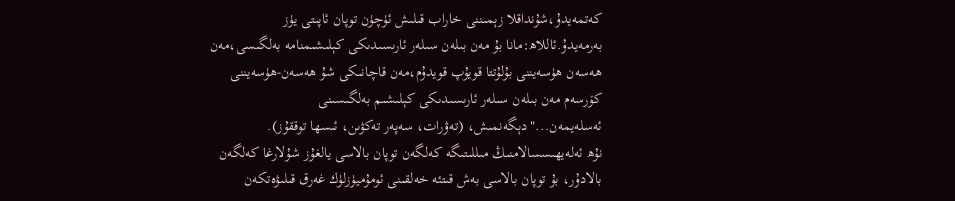كەتمەيدۇ،شۇنداقلا زېمىننى خاراب قىلىش ئۈچۈن توپان ئاپىتى يۈز بەرمەيدۇ.ئاللاھ:مانا بۇ مەن بىلەن سىلەر ئارىسىدىكى كېلىشىمنامە بەلگىسى،مەن ھەسەن ھۈسەيننى بۇلۇتتا قويۇپ قويدۇم،مەن قاچانىكى شۇ ھەسەن-ھۈسەيننى كۆرسەم مەن بىلەن سىلەر ئارىسىدىكى كېلىشىم بەلگىسىنى ئەسلەيمەن..."دېگەنمىش، (تەۋرات، سەپەر تەكۋىن، ئىسھا توققۇز).
نۇھ ئەلەيھىسسالامنىڭ مىللىتىگە كەلگەن توپان بالاسى يالغۇز شۇلارغا كەلگەن بالادۇر، بۇ توپان بالاسى بەش قىتئە خەلقىنى ئومۇميۈزلۈك غەرق قىلىۋەتكەن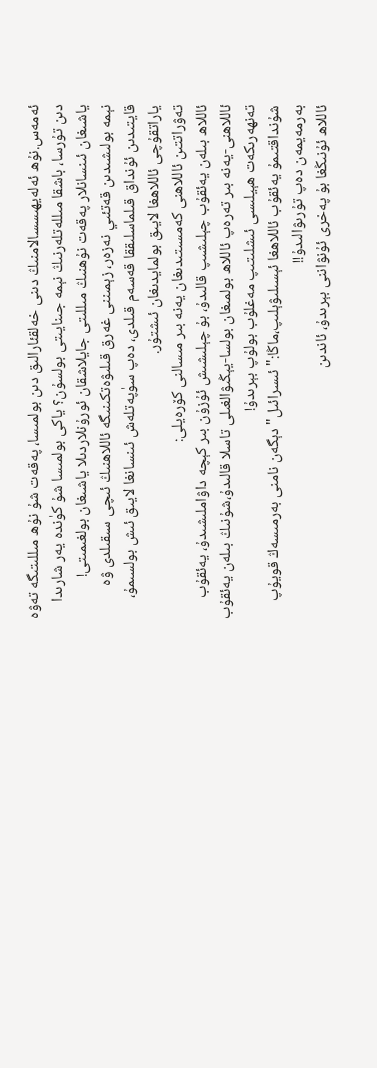ئەمەس.نۇھ ئەلەيھىسسالامنىڭ دىنى خەلقئارالىق دىن بولمىسا، پەقەت شۇ نۇھ مىللىتىگە تەۋە دىن تۇرسا، باشقا مىللەتلەرنىڭ نېمە جىنايىتى بولسۇن؟ ياكى بولمىسا شۇ كۈندە يەر شارىدا ياشىغان ئىنسانلار پەقەت نۇھنىڭ مىللىتى جايلاشقان ئورۇنلاردىلا ياشىغان بولغىمىتى!
نېمە بولىشىدىن قەتئىي نەزەر، زېمىننى غەرق قىلىۋەتكىنىگە ئاللاھنىڭ ئىچى سىقىلدى ۋە قايتىدىن ئۇنداق قىلماسلىققا قەسەم قىلدى، دەپ سۈپەتلەش ئىنسانغا لايىق ئىش بولسىمۇ، ياراتقۇچى ئاللاھغا لايىق بولمايدىغان ئىشتۇر.
تەۋراتتىن ئاللاھنى كەمسىتىدىغان يەنە بىر مىسالنى كۆرەيلى:
ئاللاھ بىلەن يەئقۇب چېلىشىپ قالىدۇ، بۇ چېلىشىش ئۇزۇن بىر كېچە داۋاملىشىدۇ، يەئقۇب ئاللاھنى-يەنە بىر تەرەپ ئاللاھ بولمىغان بولسا-يېڭىۋالغىلى تاسلا قالىدۇ،شۇنىڭ بىلەن يەئقۇب تەنھەرىكەت ھېيلىسى ئىشلىتىپ مەغلۇب بولۇپ بېرىدۇ!
شۇنداقتىمۇ يەئقۇب ئاللاھغا ئېسىلىۋېلىپ،ماڭا:"ئىسرائىل"دېگەن نامنى بەرمىسەڭ قويۇپ بەرمەيمەن دەپ تۇرىۋالىدۇ!!
ئاللاھ ئۇنىڭغا بۇ پەخرى ئۇنۋاننى بېرىدۇ، ئاندىن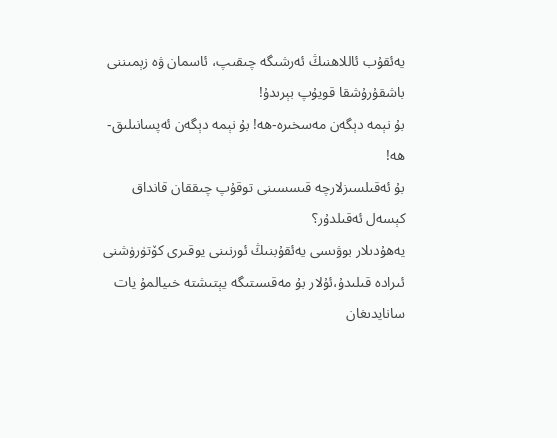يەئقۇب ئاللاھنىڭ ئەرشىگە چىقىپ، ئاسمان ۋە زېمىننى باشقۇرۇشقا قويۇپ بېرىدۇ!
بۇ نېمە دېگەن مەسخىرە-ھە! بۇ نېمە دېگەن ئەپسانىلىق-ھە!
بۇ ئەقىلسىزلارچە قىسسىنى توقۇپ چىققان قانداق كېسەل ئەقىلدۇر؟
يەھۇدىلار بوۋىسى يەئقۇبنىڭ ئورنىنى يوقىرى كۆتۈرۈشنى ئىرادە قىلىدۇ،ئۇلار بۇ مەقسىتىگە يېتىشتە خىيالمۇ يات سانايدىغان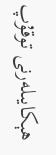ھېكايىلەرنى توقۇپ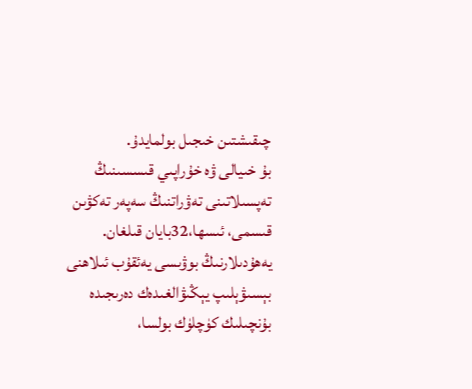چىقىشتىن خىجىل بولمايدۇ.
بۇ خىيالى ۋە خۇراپىي قىسسىنىڭ تەپسىلاتىنى تەۋراتنىڭ سەپەر تەكۋىن قىسمى، ئىسھا،32بايان قىلغان.
يەھۇدىلارنىڭ بوۋىسى يەئقۇب ئىلاھنى بېسىۋېلىپ يېڭىۋالغىدەك دەرىجىدە بۇنچىلىك كۈچلۈك بولسا،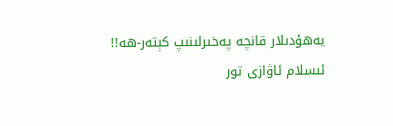يەھۇدىلار قانچە پەخىرلىنىپ كېتەر-ھە!!
ئىسلام ئاۋازى تور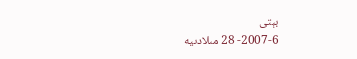بېتى
2007-6- 28 مىلادىيە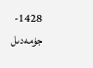1428- جۈمەدىل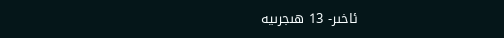ئاخىر- 13 ھىجرىيە